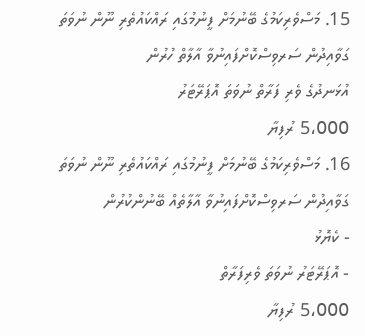15. މަސްވެރިކަމުގެ ބޭނުމަށް ފީނުމުގައި ރައްކައުތެރި ނޫން ނުވަތަ ގަވާއިދުން ސަރވިސްކޮށްފައިނުވާ އާލާތް ހުރުން
އުޅަނދުގެ ވެރި ފަރާތް ނުވަތަ އޮޕަރޭޓަރު
5،000 ރުފިޔާ
16. މަސްވެރިކަމުގެ ބޭނުމަށް ފީނުމުގައި ރައްކައުތެރި ނޫން ނުވަތަ ގަވާއިދުން ސަރވިސްކޮށްފައިނުވާ އާލާތެއް ބޭނުންކުރުން
- ކެޔޮޅު
- އޮޕަރޭޓަރު ނުވަތަ ވެރިފަރާތް
5،000 ރުފިޔާ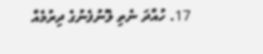17. ހުއްދަ ނެތި ލޮނުފެނުގެ ދިރުމެއް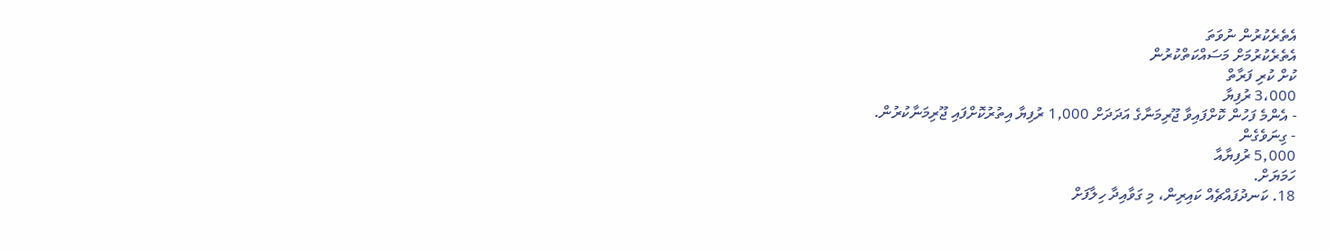އެތެރެކުރުން ނުވަތަ
އެތެރެކުރުމަށް މަސައްކަތްކުރުން
ކުށް ކުރި ފަރާތް
3،000 ރުފިޔާ
- އެންމެ ފަހުން ކޮށްފައިވާ ޖޫރިމަނާގެ އަދަދަށް 1,000 ރުފިޔާ އިތުރުކޮށްފައި ޖޫރިމަނާކުރުން.
- ގިނަވެގެން
5,000 ރުފިޔާއާ
ހަމަޔަށް.
18. ކަނދުފައްޗެއް ކައިރިން، މި ގަވާއިދާ ހިލާފަށް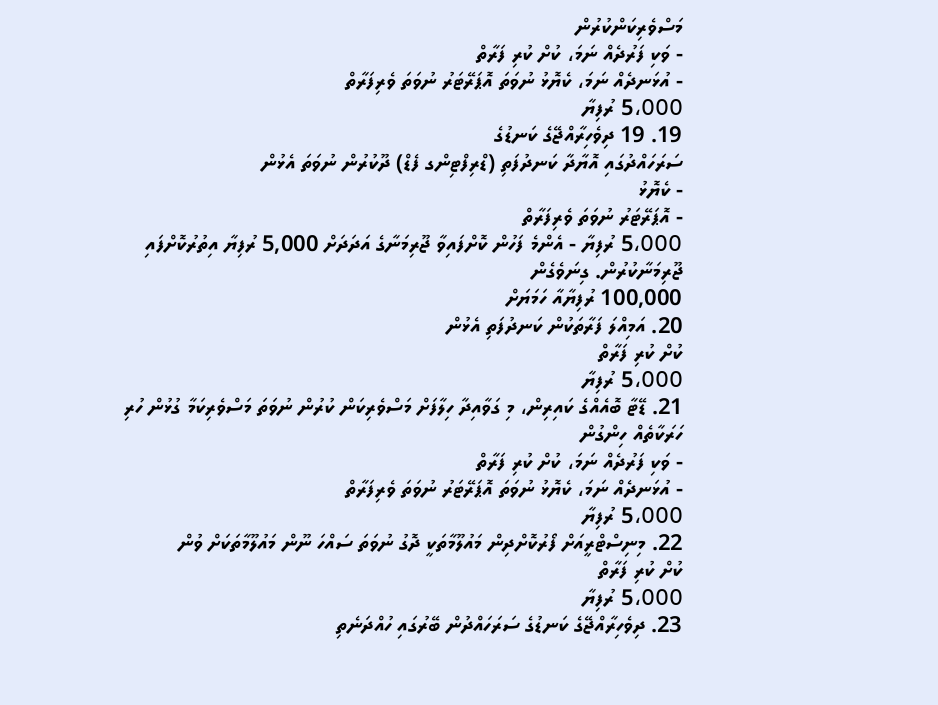މަސްވެރިކަންކުރުން
- ވަކި ފަރުދެއް ނަމަ، ކުށް ކުރި ފަރާތް
- އުޅަނދެއް ނަމަ، ކެޔޮޅު ނުވަތަ އޮޕަރޭޓަރު ނުވަތަ ވެރިފަރާތް
5،000 ރުފިޔާ
19. 19 ދިވެހިރާއްޖޭގެ ކަނޑުގެ
ސަރަހައްދުގައި އޮޔާދާ ކަނދުފަތި (ޑްރިފްޓިންގ ފެޑް) ދޫކުރުން ނުވަތަ އެޅުން
- ކެޔޮޅު
- އޮޕަރޭޓަރު ނުވަތަ ވެރިފަރާތް
5،000 ރުފިޔާ - އެންމެ ފަހުން ކޮށްފައިވާ ޖޫރިމަނާގެ އަދަދަށް 5,000 ރުފިޔާ އިތުރުކޮށްފައި ޖޫރިމަނާކުރުން. ގިނަވެގެން
100,000 ރުފިޔާއާ ހަމަޔަށް
20. އަމިއްލަ ފަރާތަކުން ކަނދުފަތި އެޅުން
ކުށް ކުރި ފަރާތް
5،000 ރުފިޔާ
21. ޑޭޓާ ބޮއެއްގެ ކައިރިން، މި ގަވާއިދާ ހިލާފަށް މަސްވެރިކަން ކުރުން ނުވަތަ މަސްވެރިކަމާ ގުޅުން ހުރި ހަރަކާތެއް ހިންގުން
- ވަކި ފަރުދެއް ނަމަ، ކުށް ކުރި ފަރާތް
- އުޅަނދެއް ނަމަ، ކެޔޮޅު ނުވަތަ އޮޕަރޭޓަރު ނުވަތަ ވެރިފަރާތް
5،000 ރުފިޔާ
22. މިނިސްޓްރީއަށް ފޯރުކޮށްދިން މައުލޫމާތަކީ ދޮގު ނުވަތަ ސައްހަ ނޫން މައުލޫމާތަކަށް ވުން
ކުށް ކުރި ފަރާތް
5،000 ރުފިޔާ
23. ދިވެހިރާއްޖޭގެ ކަނޑުގެ ސަރަހައްދުން ބޭރުގައި ހުއްދަނެތި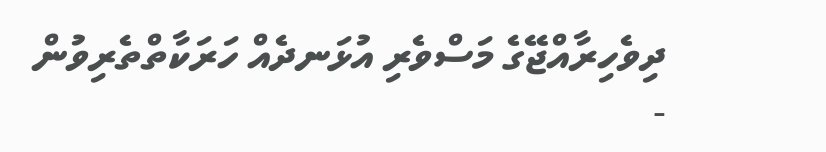ދިވެހިރާއްޖޭގެ މަސްވެރި އުޅަނދެއް ހަރަކާތްތެރިވުން
-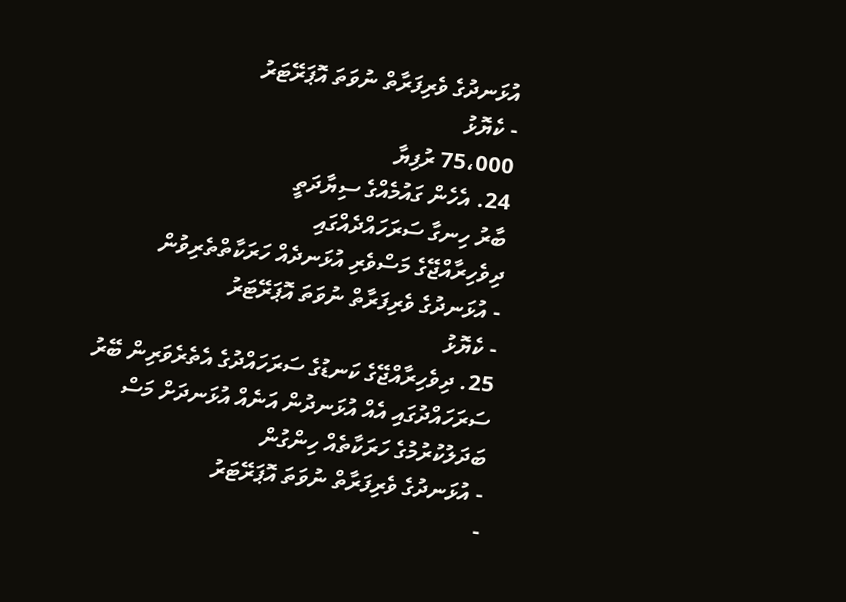އުޅަނދުގެ ވެރިފަރާތް ނުވަތަ އޮޕަރޭޓަރު
- ކެޔޮޅު
75،000 ރުފިޔާ
24. އެހެން ގައުމެއްގެ ސިޔާދަތީ
ބާރު ހިނގާ ސަރަހައްދެއްގައި
ދިވެހިރާއްޖޭގެ މަސްވެރި އުޅަނދެއް ހަރަކާތްތެރިވުން
- އުޅަނދުގެ ވެރިފަރާތް ނުވަތަ އޮޕަރޭޓަރު
- ކެޔޮޅު
25. ދިވެހިރާއްޖޭގެ ކަނޑުގެ ސަރަހައްދުގެ އެތެރެވަރިން ބޭރު ސަރަހައްދުގައި އެއް އުޅަނދުން އަނެއް އުޅަނދަށް މަސް ބަދަލުކުރުމުގެ ހަރަކާތެއް ހިންގުން
- އުޅަނދުގެ ވެރިފަރާތް ނުވަތަ އޮޕަރޭޓަރު
-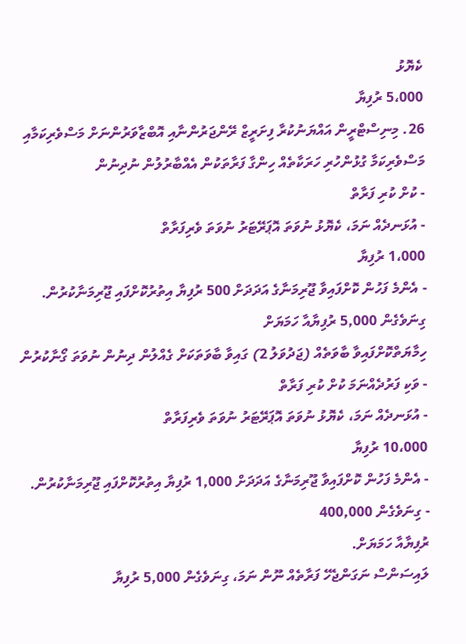ކެޔޮޅު
5،000 ރުފިޔާ
26. މިނިސްޓްރީން އައްޔަނުކުރާ ފިށަރީޒް ރޭންޖަރުންނާއި އޮބްޒާވަރުންނަށް މަސްވެރިކަމާއި މަސްވެރިކަމާ ގުޅުންހުރި ހަރަކާތެއް ހިންގާ ފަރާތަކުން އެއްބާރުލުން ނުދިނުން
- ކުށް ކުރި ފަރާތް
- އުޅަނދެއް ނަމަ، ކެޔޮޅު ނުވަތަ އޮޕަރޭޓަރު ނުވަތަ ވެރިފަރާތް
1،000 ރުފިޔާ
- އެންމެ ފަހުން ކޮށްފައިވާ ޖޫރިމަނާގެ އަދަދަށް 500 ރުފިޔާ އިތުރުކޮށްފައި ޖޫރިމަނާކުރުން.
ގިނަވެގެން 5,000 ރުފިޔާއާ ހަމަޔަށް
ހިމާޔަތްކޮށްފައިވާ ބާވަތެއް (ޖަދުވަލު 2) ގައިވާ ބާވަތަކަށް ގެއްލުން ދިނުން ނުވަތަ ގޯނާކުރުން
- ވަކި ފަރުދެއްނަމަ ކުށް ކުރި ފަރާތް
- އުޅަނދެއް ނަމަ، ކެޔޮޅު ނުވަތަ އޮޕަރޭޓަރު ނުވަތަ ވެރިފަރާތް
10،000 ރުފިޔާ
- އެންމެ ފަހުން ކޮށްފައިވާ ޖޫރިމަނާގެ އަދަދަށް 1,000 ރުފިޔާ އިތުރުކޮށްފައި ޖޫރިމަނާކުރުން.
- ގިނަވެގެން 400,000
ރުފިޔާއާ ހަމަޔަށް.
ލައިސަންސް ނަގަންޖެހޭ ފަރާތެއް ނޫން ނަމަ، ގިނަވެގެން 5,000 ރުފިޔާ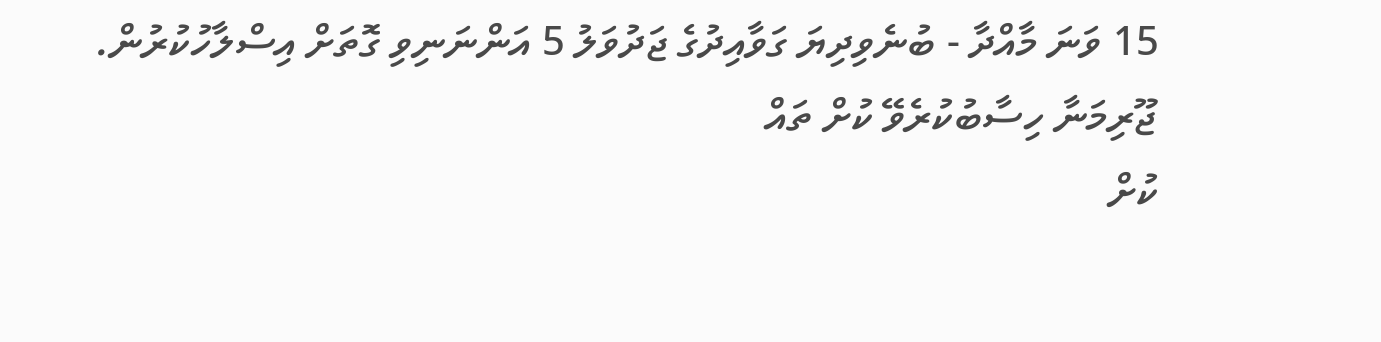15 ވަނަ މާއްދާ - ބުނެވިދިޔަ ގަވާއިދުގެ ޖަދުވަލު 5 އަންނަނިވި ގޮތަށް އިސްލާހުކުރުން.
ޖޫރިމަނާ ހިސާބުކުރެވޭ ކުށް ތައް
ކުށް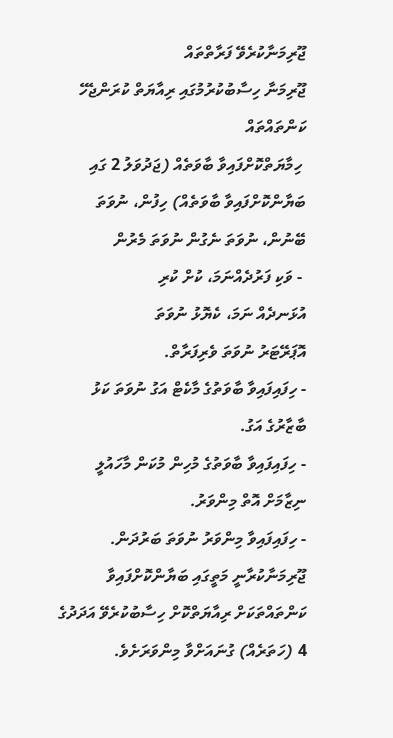ޖޫރިމަނާކުރެވޭ ފަރާތްތައް
ޖޫރިމަނާ ހިސާބުކުރުމުގައި ރިއާޔަތް ކުރަންޖެހޭ ކަންތައްތައް
 ހިމާޔަތްކޮށްފައިވާ ބާވަތެއް (ޖަދުވަލު 2 ގައި ބަޔާންކޮށްފައިވާ ބާވަތެއް) ހިފުން، ނުވަތަ ބޭނުން، ނުވަތަ ނެގުން ނުވަތަ މެރުން
 - ވަކި ފަރުދެއްނަމަ، ކުށް ކުރި
އުޅަނދެއް ނަމަ، ކެޔޮޅު ނުވަތަ
އޮޕަރޭޓަރު ނުވަތަ ވެރިފަރާތް.
- ހިފައިފައިވާ ބާވަތުގެ މާކެޓް އަގު ނުވަތަ ކަޅު ބާޒާރުގެ އަގު.
- ހިފައިފައިވާ ބާވަތުގެ މުހިން މުކަން މާހައުލީ ނިޒާމަށް އޮތް މިންވަރު.
- ހިފައިފައިވާ މިންވަރު ނުވަތަ ބަރުދަން.
ޖޫރިމަނާކުރާނީ މަތީގައި ބަޔާންކޮށްފައިވާ ކަންތައްތަކަށް ރިއާޔަތްކޮށް ހިސާބުކުރެވޭ އަދަދުގެ 4 (ހަތަރެއް) ގުނައަށްވާ މިންވަރަށެވެ.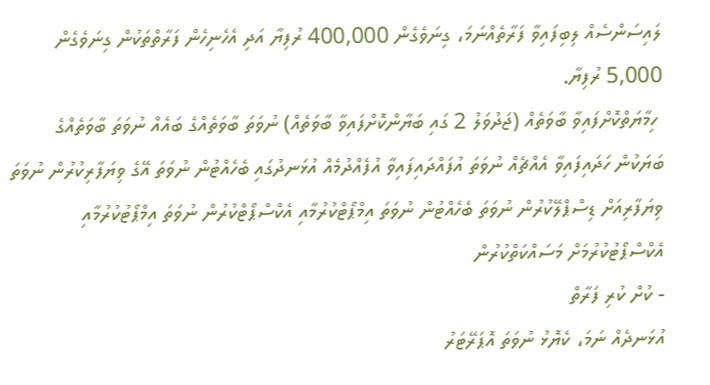ލައިސަންސެއް ލިބިފައިވާ ފަރާތެއްނަމަ، ގިނަވެގެން 400,000 ރުފިޔާ އަދި އެހެނިހެން ފަރާތްތަކުން ގިނަވެގެން 5,000 ރުފިޔާ.
 ހިމާޔަތްކޮށްފައިވާ ބާވަތެއް (ޖަދުވަލު 2 ގައި ބަޔާންކޮށްފައިވާ ބާވަތެއް) ނުވަތަ ބާވަތެއްގެ ބައެއް ނުވަތަ ބާވަތެއްގެ ބަޔަކުން ހަދައިފައިވާ އެއްޗެއް ނުވަތަ އުފައްދައިފައިވާ އުފެއްދުމެއް އުޅަނދުގައި ބެހެއްޓުން ނުވަތަ އޭގެ ވިޔަފާރިކުރުން ނުވަތަ ވިޔަފާރިއަށް ޑިސްޕްލޭކުރުން ނުވަތަ ބެހެއްޓުން ނުވަތަ އިމްޕޯޓްކުރުމާއި އެކްސްޕޯޓްކުރުން ނުވަތަ އިމްޕޯޓުކުރުމާއި އެކްސްޕޯޓުކުރުމަށް މަސައްކަތްކުރުން
- ކުށް ކުރި ފަރާތް
އުޅަނދެއް ނަމަ، ކެޔޮޅު ނުވަތަ އޮޕަރޭޓަރު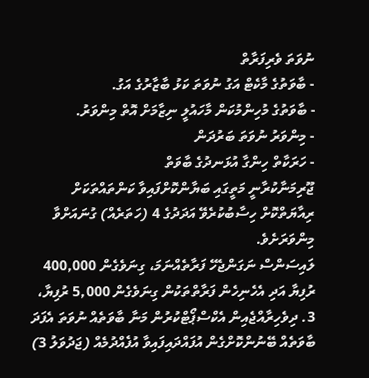ނުވަތަ ވެރިފަރާތް
- ބާވަތުގެ މާކެޓް އަގު ނުވަތަ ކަޅު ބާޒާރުގެ އަގު.
- ބާވަތުގެ މުހިންމުކަން މާހައުލީ ނިޒާމަށް އޮތް މިންވަރު.
- މިންވަރު ނުވަތަ ބަރުދަން
- ހަރަކާތް ހިންގާ އުޅަނދުގެ ބާވަތް
ޖޫރިމަނާކުރާނީ މަތީގައި ބަޔާންކޮށްފައިވާ ކަންތައްތަކަށް ރިއާޔަތްކޮށް ހިސާބުކުރެވޭ އަދަދުގެ 4 (ހަތަރެއް) ގުނައަށްވާ މިންވަރަށެވެ.
ލައިސަންސް ނަގަންޖެހޭ ފަރާތެއްނަމަ، ގިނަވެގެން 400,000 ރުފިޔާ އަދި އެހެނިހެން ފަރާތްތަކުން ގިނަވެގެން 5,000 ރުފިޔާ،
3. ދިވެހިރާއްޖެއިން އެކްސްޕޯޓްކުރުން މަނާ ބާވަތެއް ނުވަތަ އެފަދަ ބާވަތެއް ބޭނުންކޮށްގެން އުފައްދައިފައިވާ އުފެއްދުމެއް (ޖަދުވަލު 3)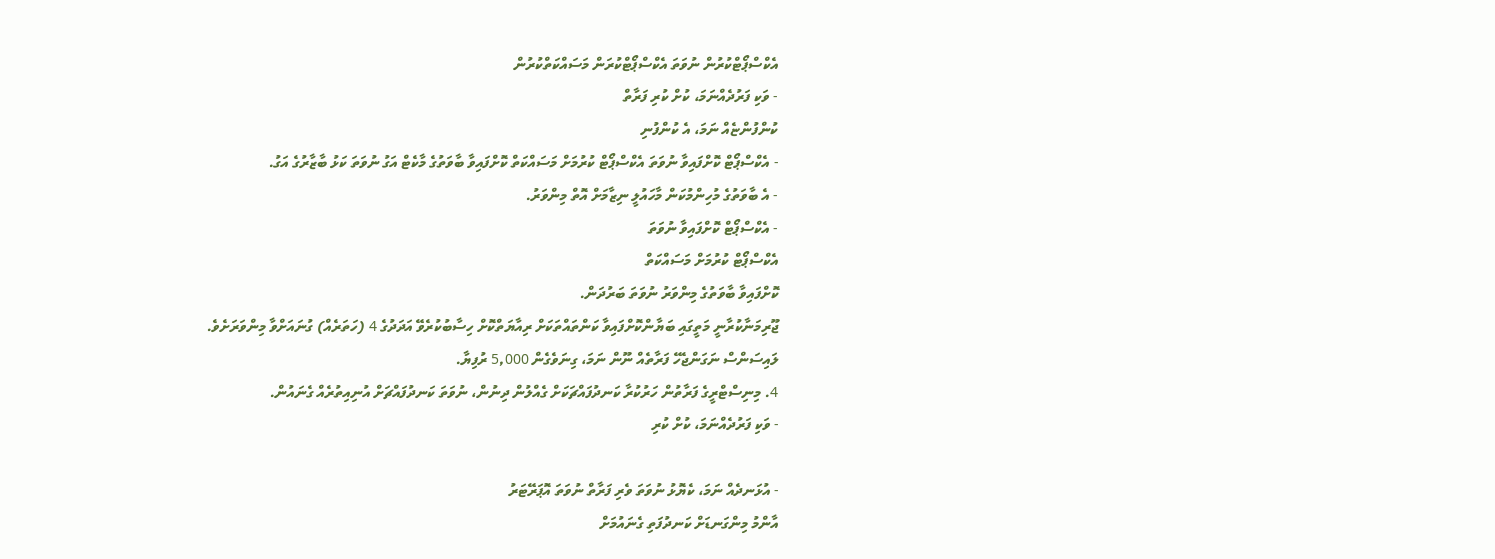އެކްސްޕޯޓްކުރުން ނުވަތަ އެކްސްޕޯޓްކުރަން މަސައްކަތްކުރުން
- ވަކި ފަރުދެއްނަމަ، ކުށް ކުރި ފަރާތް
ކުންފުންޏެއް ނަމަ، އެ ކުންފުނި
- އެކްސްޕޯޓް ކޮށްފައިވާ ނުވަތަ އެކްސްޕޯޓް ކުރުމަށް މަސައްކަތް ކޮށްފައިވާ ބާވަތުގެ މާކެޓް އަގު ނުވަތަ ކަޅު ބާޒާރުގެ އަގު.
- އެ ބާވަތުގެ މުހިންމުކަން މާހައުލީ ނިޒާމަށް އޮތް މިންވަރު.
- އެކްސްޕޯޓް ކޮށްފައިވާ ނުވަތަ
އެކްސްޕޯޓް ކުރުމަށް މަސައްކަތް
ކޮށްފައިވާ ބާވަތުގެ މިންވަރު ނުވަތަ ބަރުދަން.
ޖޫރިމަނާކުރާނީ މަތީގައި ބަޔާންކޮށްފައިވާ ކަންތައްތަކަށް ރިއާޔަތްކޮށް ހިސާބުކުރެވޭ އަދަދުގެ 4 (ހަތަރެއް) ގުނައަށްވާ މިންވަރަށެވެ.
ލައިސަންސް ނަގަންޖެހޭ ފަރާތެއް ނޫން ނަމަ، ގިނަވެގެން 5,000 ރުފިޔާ.
4. މިނިސްޓްރީގެ ފަރާތުން ހަރުކުރާ ކަނދުފައްޗަކަށް ގެއްލުން ދިނުން، ނުވަތަ ކަނދުފައްޗަށް އުނިއިތުރެއް ގެނައުން.
- ވަކި ފަރުދެއްނަމަ، ކުށް ކުރި

- އުޅަނދެއް ނަމަ، ކެޔޮޅު ނުވަތަ ވެރި ފަރާތް ނުވަތަ އޮޕަރޭޓަރު
އާންމު މިންގަނޑަށް ކަނދުފަތި ގެނައުމަށް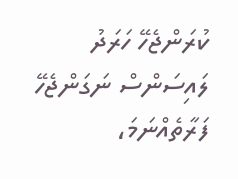ކުރަންޖެހޭ ހަރަދު
ލައިސަންސް ނަގަންޖެހޭ ފަރާތެއްނަމަ،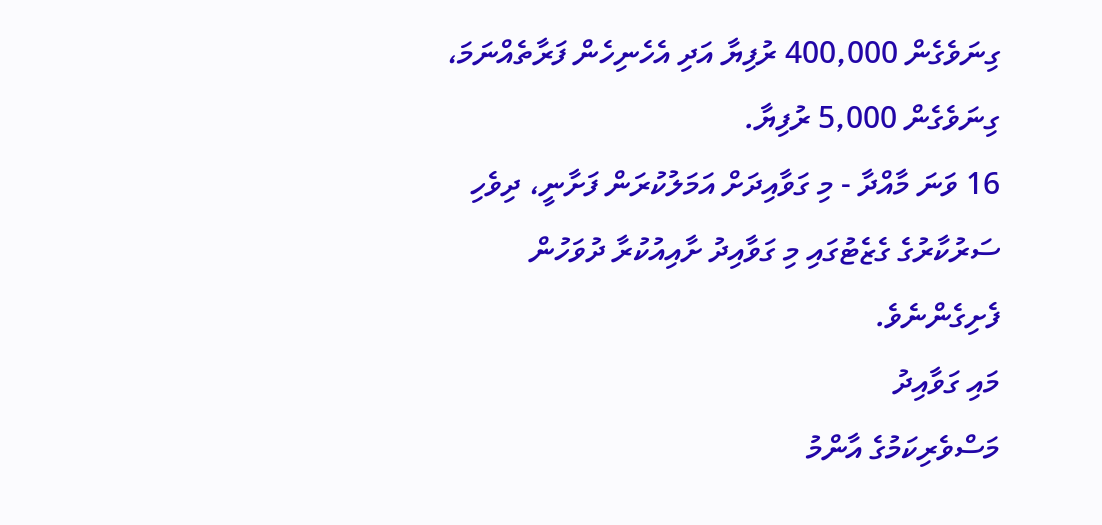ގިނަވެގެން 400,000 ރުފިޔާ އަދި އެހެނިހެން ފަރާތެއްނަމަ، ގިނަވެގެން 5,000 ރުފިޔާ.
16 ވަނަ މާއްދާ - މި ގަވާއިދަށް އަމަލުކުރަން ފަށާނީ، ދިވެހި ސަރުކާރުގެ ގެޒެޓުގައި މި ގަވާއިދު ށާއިއުކުރާ ދުވަހުން ފެށިގެންނެވެ.
މައި ގަވާއިދު
މަސްވެރިކަމުގެ އާންމު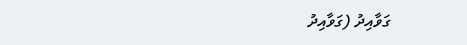ގަވާއިދު (ގަވާއިދު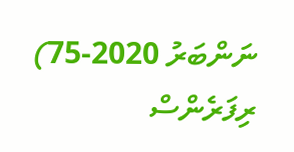ނަންބަރު 2020-75)
ރިފަރެންސް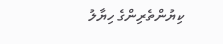ކިޔުންތެރިންގެ ހިޔާލު